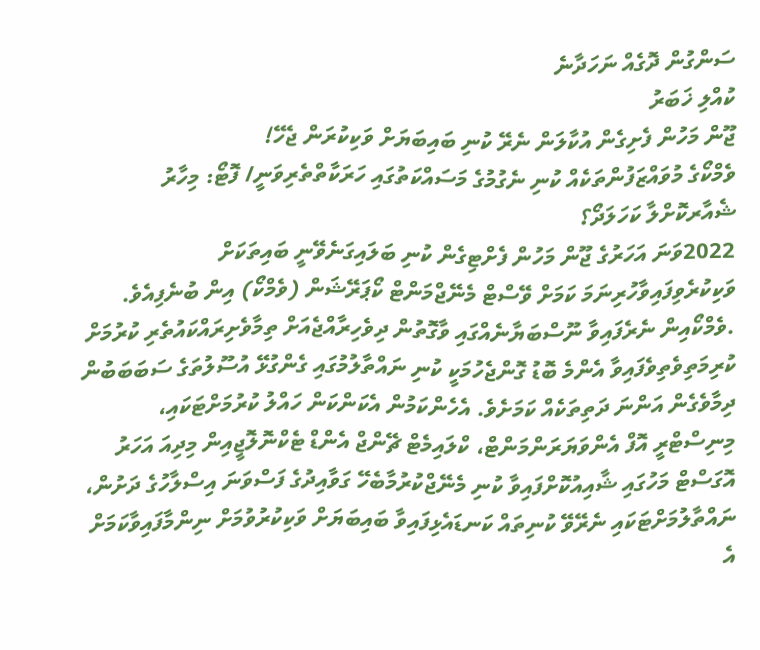ސަންގުން ދޮގެއް ނަހަދާނެ
ކުއްލި ޚަބަރު
ޖޫން މަހުން ފެށިގެން އުކާލަން ނެރޭ ކުނި ބައިބަޔަށް ވަކިކުރަން ޖެހޭ!
ވެމްކޯގެ މުވައްޒަފުންތަކެއް ކުނި ނެގުމުގެ މަސައްކަތުގައި ހަރަކާތްތެރިވަނީ/ ފޮޓޯ: މިހާރު
ޝެއާރކޮށްލާ ކަހަލަދޯ؟
2022ވަނަ އަހަރުގެ ޖޫން މަހުން ފެށްޓިގެން ކުނި ބަލައިގަނެވޭނީ ބައިތަކަށް ވަކިކުރެވިފައިވާހުރިނަމަ ކަމަށް ވޭސްޓް މެނޭޖްމަންޓް ކޯޕަރޭޝަން (ވެމްކޯ) އިން ބުނެފިއެވެ.
.ވެމްކޯއިން ނެރެފައިވާ ނޫސްބަޔާނެއްގައި ވާގޮތުން ދިވެހިރާއްޖެއަށް ތިމާވެށިރައްކައުތެރި ކުރުމަށް ކުރިމަތިވެތިވެފައިވާ އެންމެ ބޮޑު ގޮންޖެހުމަކީ ކުނި ނައްތާލުމުގައި ގެންގުޅޭ އުސޫލުތަގެ ސަބަބަބުން ދިމާވެގެން އަންނަ ދަތިތަކެއް ކަމަށެވެ. އެހެންކަމުން އެކަންކަން ހައްލު ކުރުމަށްޓަކައި، މިނިސްޓްރީ އޮފް އެންވަޔަރަންމަންޓް، ކްލައިމެޓް ޗޭންޖް އެންޑް ޓެކްނޮލޮޖީއިން މިދިއަ އަހަރު އޮގަސްޓް މަހުގައި ޝާއިއުކޮށްފައިވާ ކުނި މެނޭޖްކުރުމާބެހޭ ގަވާއިދުގެ ފަސްވަނަ އިސްލާހުގެ ދަށުން، ނައްތާލުމަށްޓަކައި ނެރޭވޭ ކުނިތައް ކަނޑައެޅިފައިވާ ބައިބަޔަށް ވަކިކުރުވުމަށް ނިންމާފައިވާކަމަށް އެ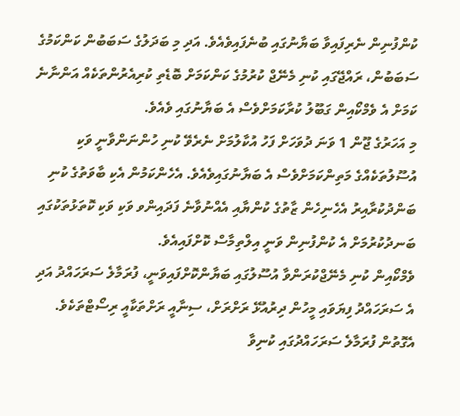ކުންފުނިން ނެރިފައިވާ ބަޔާނުގައި ބުނެފައިވެއެވެ. އަދި މި ބަދަލުގެ ސަބަބުން ކަންކަމުގެ ސަބަބުން، ރައްޖޭގައި ކުނި މެނޭޖް ކުރުމުގެ ކަންކަމަށް ބޮޑެތި ކުރިއެރުންތަކެއް އަންނާނެ ކަމަށް އެ ވެމްކޯއިން ގަބޫލު ކުރާކަމަށްވެސް އެ ބަޔާނުގައި ވެއެވެ.
މި އަހަރުގެ ޖޫން 1 ވަނަ ދުވަހަށް ފަހު އުކާލުމަށް ނެރެވޭ ކުނި ހުންނަންވާނީ ވަކި އުސޫލުތަކެއްގެ މަތިންކަމަށްވެސް އެ ބަޔާނުގައިވެއެވެ. އެހެންކަމުން އެކި ބާވަތުގެ ކުނި ބަންދުކުރާއިރު އެހެނިހެން ޒާތުގެ ކުންޔާއި އެއްނުވާނެ ފަދައިންވ ވަކި ވަކި ކޮތަޅުތަކުގައި ބަނދުކުރުމަށް އެ ކުންފުނިން ވަނީ އިލްތިމާސް ކޮށްފައިއެވެ.
ވެމްކޯއިން ކުނި މެނޭޖްކުރަންވާ އުސޫލުގައި ބަޔާންކޮށްފައިވަނީ، ފުރަމާލެ ސަރަހައްދު އަދި އެ ސަރަހައްދު ފިޔަވައި މީހުން ދިރުއުޅޭ ރަށްރަށް، ސިނާއީ ރަށްތަކާއީ ރިސޯޓްތަކެވެ. އެގޮތުން ފުރަމާލެ ސަރަހައްދުގައި ކުނިވާ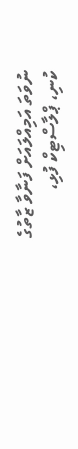ނުވަތަ އަމިއްލައަށް ފަނާވާ ޒާތުގެ ކުނި، ޕްލާސްޓިކް ފުޅި،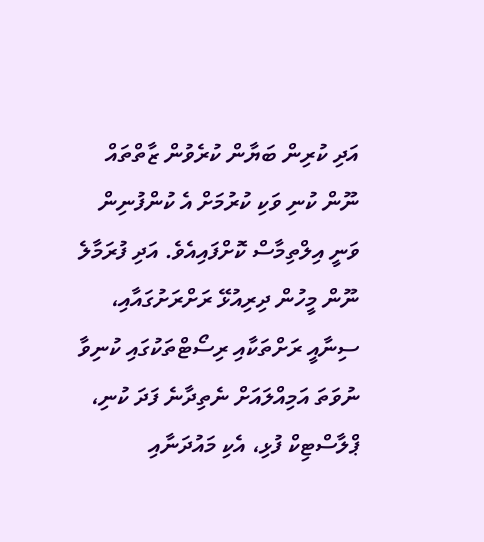އަދި ކުރިން ބަޔާން ކުރެވުން ޒާތްތައް ނޫން ކުނި ވަކި ކުރުމަށް އެ ކުންފުނިން ވަނީ އިލްތިމާސް ކޮށްފައިއެވެ. އަދި ފުރަމާލެ ނޫން މީހުން ދިރިއުޅޭ ރަށްރަށުގައާއި، ސިނާއީ ރަށްތަކާއި ރިސޯޓްތަކުގައި ކުނިވާ ނުވަތަ އަމިއްލައަށް ނެތިދާނެ ފަދަ ކުނި، ޕްލާސްޓިކް ފުޅި، އެކި މައުދަނާއި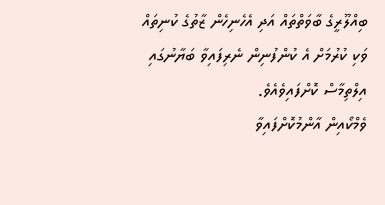ބިއްލޫރީގެ ބާވަތްތައް އަދި އެހެނިހެން ޒާތުގެ ކުނިތައް ވަކި ކުރުމަށް އެ ކުންފުނިން ނެރިފައިވާ ބަޔާނުގައި އިލްތިމާސް ކޮށްފައިވެއެވެ.
ވެމްކޯއިން އާންމުކޮށްފައިވާ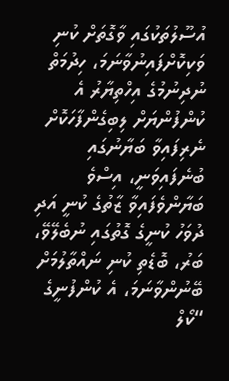އުސޫލުތަކުގައި ވާގޮތަށް ކުނި ވަކިކޮށްފައިނުވާނަމަ، ހިދުމަތް ނުދިނުމުގެ އިހްތިޔާރު އެ ކުންފުންޔަށް ލިބިގެންފާހަކޮށް ނެރިފައިވާ ބަޔާނުގައި ބުނެފައިވަނީ، އިސްވެ ބަޔާންވެފައިވާ ޒާތުގެ ކުނީ އަދި ދުވަހު ކުނީގެ ގޮތުގައި ނުބެލޭވޭ، ބަރު، ބޮޑެތި ކުނި ނައްތާލުމަށް ބޭނުންވާނަމަ، އެ ކުންފުނީގެ “ކޯލް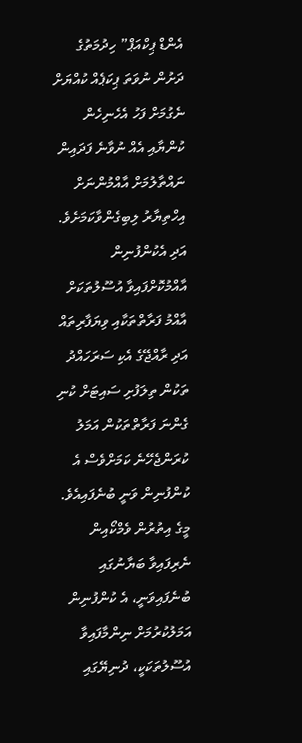އެންޑް ޕިކްއަޕް” ހިދުމަތުގެ ދަށުން ނުވަތަ ޕިކަޕެއް ކުއްޔަށް ނެގުމަށް ފަހު އެހެނިހެން ކުންޔާއި އެއް ނުވާނެ ފަދައިން ނައްތާލުމަށް އާއްމުންނަށް އިހްތިޔާރު ލިބިގެންވާކަމަށެވެ. އަދި އެކުންފުނިން އާއްމުކޮށްފައިވާ އުސޫލުތަކަށް އާއްމު ފަރާތްތަކާއި ވިޔަފާރިތައް އަދި ރާއްޖޭގެ އެކި ސަރަހައްދު ތަކުން ތިލަފުށި ސައިޓަށް ކުނި ގެންނަ ފަރާތްތަކުން އަމަލު ކުރަންޖެހޭނެ ކަމަށްވެސް އެ ކުންފުނިން ވަނީ ބުނެފައިއެވެ.
މީގެ އިތުރުން ވެމްކޯއިން ނެރިފައިވާ ބަޔާނުގައި ބުނެފައިވަނީ، އެ ކުންފުނިން އަމަލުކުރުމަށް ނިންމާފައިވާ އުސޫލުތަކަކީ، ދުނިޔޭގައި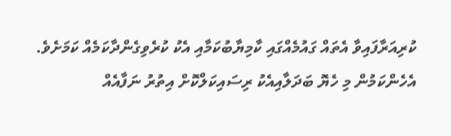ކުރިއަރާފައިވާ އެތައް ގައުމެއްގައި ކާމިޔާބުކަމާއި އެކު ކުރެވިގެންދާކަމެއް ކަމަށެވެ. އެހެންކަމުން މި ހެޔޮ ބަދަލާއިއެކު ރިސައިކަލްކޮށް އިތުރު ނަފާއެއް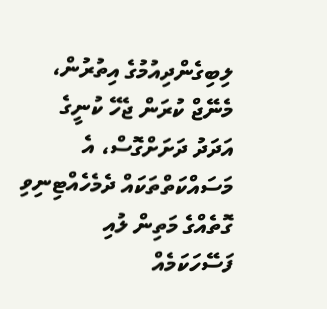ލިބިގެންދިއުމުގެ އިތުރުން، މެނޭޖް ކުރަން ޖެހޭ ކުނީގެ އަދަދު ދަށަށްގޮސް، އެ މަސައްކަތްތަކައް ދެމެހެއްޓިނިވި ގޮތެއްގެ މަތިން ލުއި ފަސޭހަކަމެއް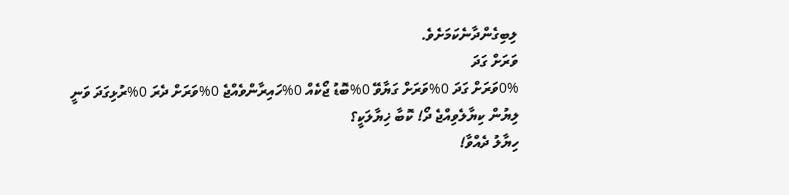ލިބިގެންދާނެކަމަށެވެ.
ވަރަށް ގަދަ
0%ވަރަށް ގަދަ 0%ވަރަށް ގަޔާވޭ 0%ބޮޑު ޖޯކެއް 0%ހައިރާންވެއްޖެ 0%ވަރަށް ދެރަ 0%ރުޅިގަދަ ވަނީ
ލިޔުން ކިޔާލެވިއްޖެ ދޯ! ކޮބާ ޚިޔާލަކީ؟
ހިޔާލު ދެއްވާ!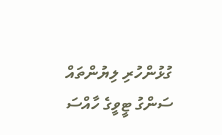ގުޅުންހުރި ލިޔުންތައް
ސަންގު ޓީވީގެ ހާއްސަ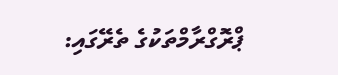ޕްރޮގްރާމްތަކުގެ ތެރޭގައި: